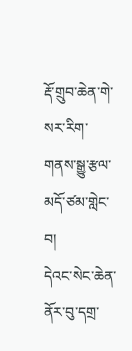རྡོ་གྲུབ་ཆེན་གེ་སར་རིག་གནས་སྒྱུ་རྩལ་མདོ་ཙམ་གླེང་བ།
དེའང་སེང་ཆེན་ནོར་བུ་དགྲ་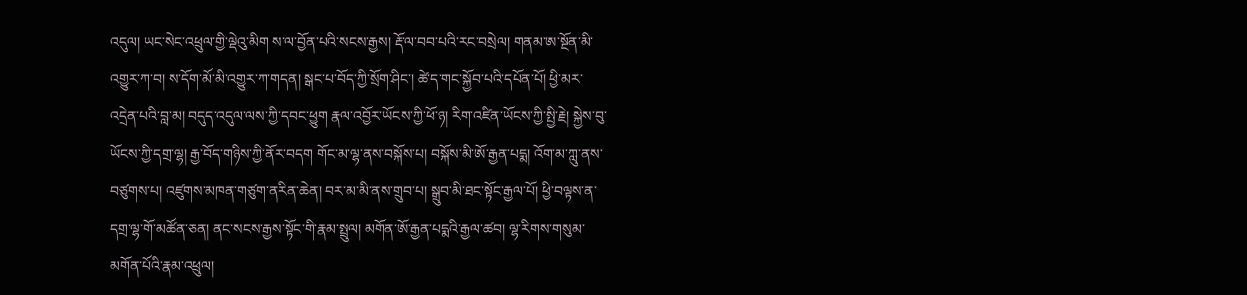འདུལ། ཡང་སེང་འཕྲུལ་གྱི་ལྡེའུ་མིག ས་ལ་བྱོན་པའི་སངས་རྒྱས། རྡོ་ལ་བབ་པའི་རང་བསྲེལ། གནམ་ཨ་སྔོན་མི་འགྱུར་ཀ་བ། ས་དོག་མོ་མི་འགྱུར་ཀ་གདན། སྒང་པ་བོད་ཀྱི་སྲོག་ཤིང་། ཚེ་ད་གང་སྐྱོབ་པའི་དཔོན་པོ། ཕྱི་མར་འདྲེན་པའི་བླ་མ། བདུད་འདུལ་ལས་ཀྱི་དབང་ཕྱུག རྣལ་འབྱོར་ཡོངས་ཀྱི་ཕོ་ཉ། རིག་འཛིན་ཡོངས་ཀྱི་སྤྱི་རྗེ། སྐྱེས་བུ་ཡོངས་ཀྱི་དགྲ་ལྷ། རྒྱ་བོད་གཉིས་ཀྱི་ནོར་བདག གོང་མ་ལྷ་ནས་བསྐོས་པ། བསྐོས་མི་ཨོ་རྒྱན་པདྨ། འོག་མ་ཀླུ་ནས་བཙུགས་པ། འཛུགས་མཁན་གཙུག་ནརིན་ཆེན། བར་མ་མི་ནས་གྲུབ་པ། སྒྲུབ་མི་ཐང་སྟོང་རྒྱལ་པོ། ཕྱི་བལྟས་ན་དགྲ་ལྷ་གོ་མཚོན་ཅན། ནང་སངས་རྒྱས་སྟོང་གི་རྣམ་སྤྲུལ། མགོན་ཨོ་རྒྱན་པདྨའི་རྒྱལ་ཚབ། ལྷ་རིགས་གསུམ་མགོན་པོའི་རྣམ་འཕྲུལ།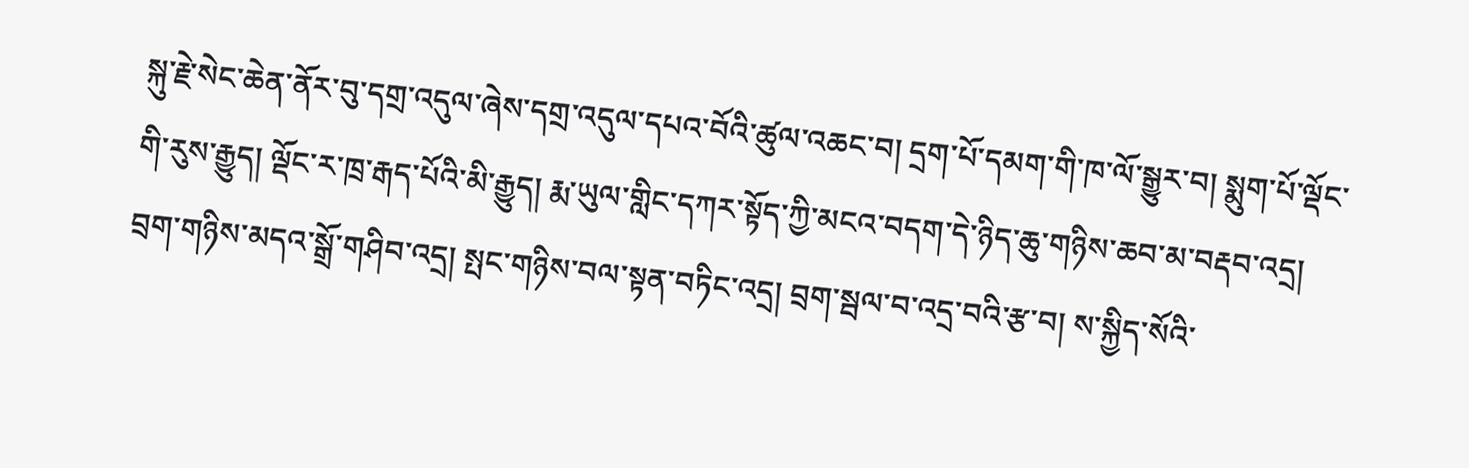སྐུ་རྗེ་སེང་ཆེན་ནོར་བུ་དགྲ་འདུལ་ཞེས་དགྲ་འདུལ་དཔའ་བོའི་ཚུལ་འཆང་བ། དྲག་པོ་དམག་གི་ཁ་ལོ་སྒྱུར་བ། སྨུག་པོ་ལྡོང་གི་རུས་རྒྱུད། ལྡོང་ར་ཁྲ་རྒད་པོའི་མི་རྒྱུད། རྨ་ཡུལ་གླིང་དཀར་སྟོད་ཀྱི་མངའ་བདག་དེ་ཉིད་ཆུ་གཉིས་ཆབ་མ་བརྡབ་འདྲ། བྲག་གཉིས་མདའ་སྒྲོ་གཤིབ་འདྲ། སྤང་གཉིས་བལ་སྟན་བཏིང་འདྲ། བྲག་སྦལ་བ་འདྲ་བའི་རྩ་བ། ས་སྐྱིད་སོའི་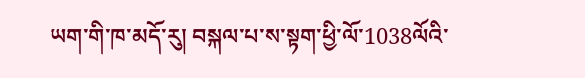ཡག་གི་ཁ་མདོ་རུ། བསྐལ་པ་ས་སྟག་ཕྱི་ལོ་1038ལོའི་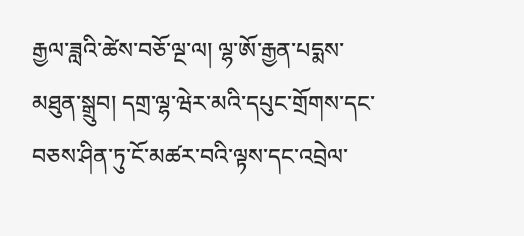རྒྱལ་ཟླའི་ཚེས་བཅོ་ལྔ་ལ། ལྷ་ཨོ་རྒྱན་པདྨས་མཐུན་སྒྲུབ། དགྲ་ལྷ་ཝེར་མའི་དཔུང་གྲོགས་དང་བཅས་ཤིན་ཏུ་ངོ་མཚར་བའི་ལྟས་དང་འབྲེལ་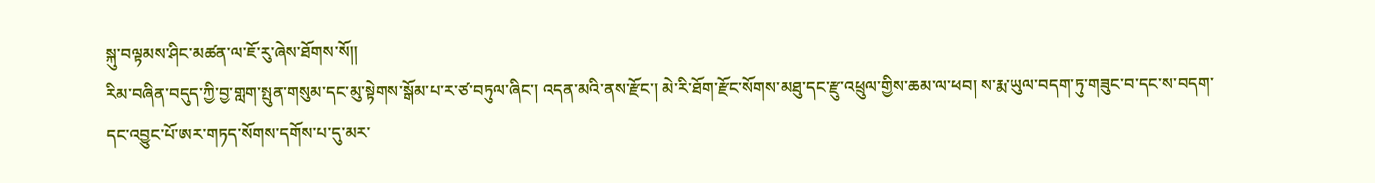སྐུ་བལྟམས་ཤིང་མཚན་ལ་ཇོ་རུ་ཞེས་ཐོགས་སོ།།
རིམ་བཞིན་བདུད་ཀྱི་བྱ་གླག་སྤུན་གསུམ་དང་མུ་སྟེགས་སྒོམ་པ་ར་ཙ་བཏུལ་ཞིང་། འདན་མའི་ནས་རྫོང་། མེ་རི་ཐོག་རྫོང་སོགས་མཐུ་དང་རྫུ་འཕྲུལ་གྱིས་ཆམ་ལ་ཕབ། ས་རྨ་ཡུལ་བདག་ཏུ་གཟུང་བ་དང་ས་བདག་དང་འབྱུང་པོ་ཨར་གཏད་སོགས་དགོས་པ་དུ་མར་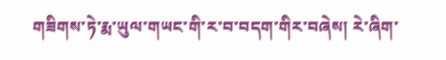གཟིགས་ཏེ་རྨ་ཡུལ་གཡང་གི་ར་བ་བདག་གིར་བཞེས། རེ་ཞིག་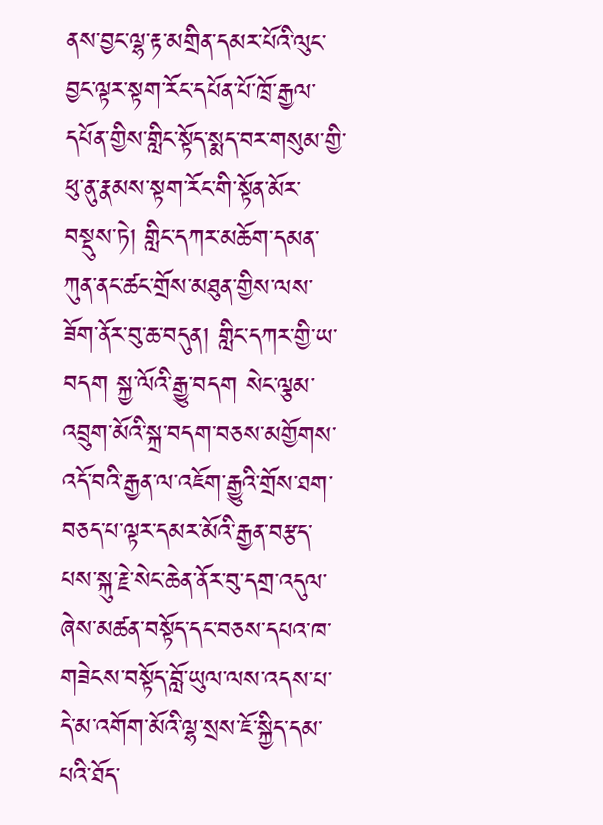ནས་བྱང་ལྷ་རྟ་མགྲིན་དམར་པོའི་ལུང་བྱང་ལྟར་སྟག་རོང་དཔོན་པོ་ཁྲོ་རྒྱལ་དཔོན་གྱིས་གླིང་སྟོད་སྨད་བར་གསུམ་གྱི་ཕུ་ནུ་རྣམས་སྟག་རོང་གི་སྟོན་མོར་བསྡུས་ཏེ། གླིང་དཀར་མཆོག་དམན་ཀུན་ནང་ཚང་གྲོས་མཐུན་གྱིས་ལས་ཟོག་ནོར་བུ་ཆ་བདུན། གླིང་དཀར་གྱི་ཡ་བདག སྐྱ་ལོའི་རྒྱུ་བདག སེང་ལྕམ་འབྲུག་མོའི་སྐྲ་བདག་བཅས་མགྱོགས་འདོ་བའི་རྒྱན་ལ་འཇོག་རྒྱུའི་གྲོས་ཐག་བཅད་པ་ལྟར་དམར་མོའི་རྒྱན་བརྩད་པས་སྐུ་རྗེ་སེང་ཆེན་ནོར་བུ་དགྲ་འདུལ་ཞེས་མཚན་བསྟོད་དང་བཅས་དཔའ་ཁ་གཟེངས་བསྟོད་བློ་ཡུལ་ལས་འདས་པ་དེ་མ་འགོག་མོའི་ལྷ་སྲས་ཇོ་སྐྱིད་དམ་པའི་ཐོད་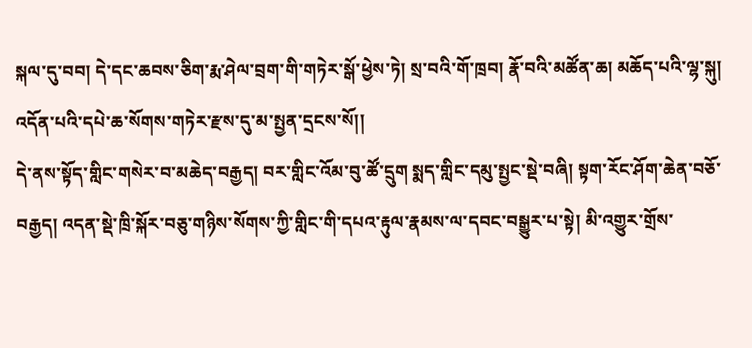སྐལ་དུ་བབ། དེ་དང་ཆབས་ཅིག་རྨ་ཤེལ་བྲག་གི་གཏེར་སྒོ་ཕྱེས་ཏེ། སྲ་བའི་གོ་ཁྲབ། རྣོ་བའི་མཚོན་ཆ། མཆོད་པའི་ལྷ་སྐུ། འདོན་པའི་དཔེ་ཆ་སོགས་གཏེར་རྫས་དུ་མ་སྤྱན་དྲངས་སོ།།
དེ་ནས་སྟོད་གླིང་གསེར་བ་མཆེད་བརྒྱད། བར་གླིང་འོམ་བུ་ཚོ་དྲུག སྨད་གླིང་དམུ་སྤྱང་སྡེ་བཞི། སྟག་རོང་ཤོག་ཆེན་བཅོ་བརྒྱད། འདན་སྡེ་ཁྲི་སྐོར་བཅུ་གཉིས་སོགས་ཀྱི་གླིང་གི་དཔའ་རྟུལ་རྣམས་ལ་དབང་བསྒྱུར་པ་སྟེ། མི་འགྱུར་གྲོས་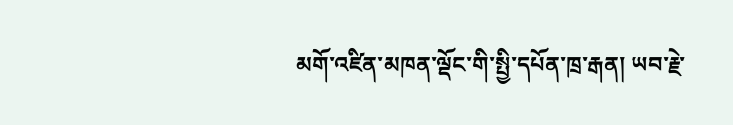མགོ་འཛིན་མཁན་ལྡོང་གི་སྤྱི་དཔོན་ཁྲ་རྒན། ཡབ་རྗེ་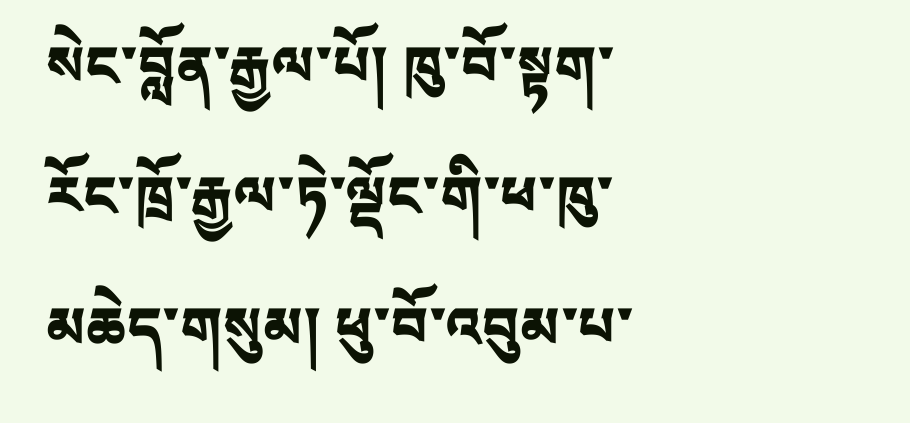སེང་བློན་རྒྱལ་པོ། ཁུ་བོ་སྟག་རོང་ཁྲོ་རྒྱལ་ཏེ་ལྡོང་གི་ཕ་ཁུ་མཆེད་གསུམ། ཕུ་བོ་འབུམ་པ་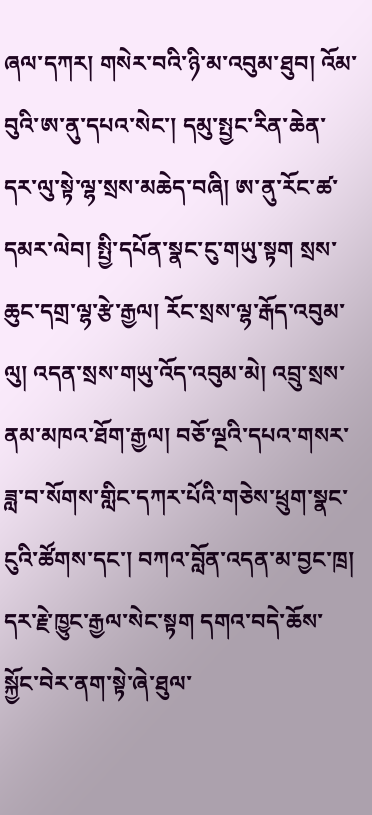ཞལ་དཀར། གསེར་བའི་ཉི་མ་འབུམ་ཐུབ། འོམ་བུའི་ཨ་ནུ་དཔའ་སེང་། དམུ་སྤྱང་རིན་ཆེན་དར་ལུ་སྟེ་ལྷ་སྲས་མཆེད་བཞི། ཨ་ནུ་རོང་ཚ་དམར་ལེབ། སྤྱི་དཔོན་སྣང་ངུ་གཡུ་སྟག སྲས་ཆུང་དགྲ་ལྷ་རྩེ་རྒྱལ། རོང་སྲས་ལྷ་རྒོད་འབུམ་ལུ། འདན་སྲས་གཡུ་འོད་འབུམ་མེ། འབྲུ་སྲས་ནམ་མཁའ་ཐོག་རྒྱལ། བཅོ་ལྔའི་དཔའ་གསར་ཟླ་བ་སོགས་གླིང་དཀར་པོའི་གཅེས་ཕྲུག་སྣང་ངུའི་ཚོགས་དང་། བཀའ་བློན་འདན་མ་བྱང་ཁྲ། དར་རྗེ་ཁྱུང་རྒྱལ་སེང་སྟག དགའ་བདེ་ཆོས་སྐྱོང་བེར་ནག་སྟེ་ཞེ་ཐུལ་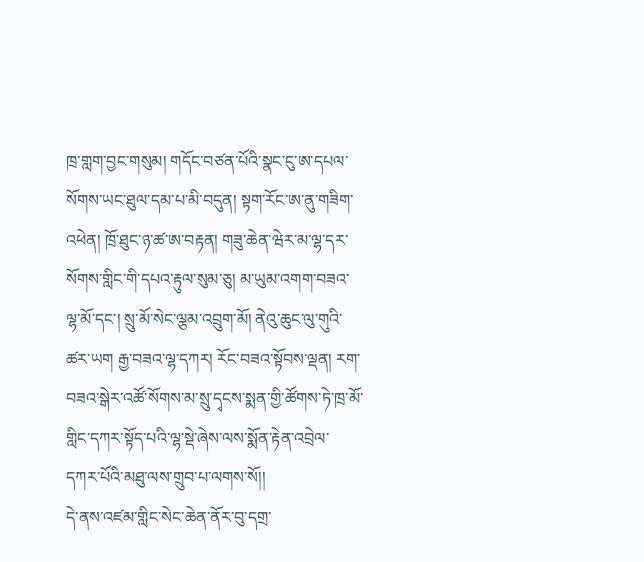ཁྲ་གླག་བྱང་གསུམ། གདོང་བཙན་པོའི་སྣང་ངུ་ཨ་དཔལ་སོགས་ཡང་ཐུལ་དམ་པ་མི་བདུན། སྟག་རོང་ཨ་ནུ་གཟིག་འཕེན། ཁྲོ་ཐུང་ཉ་ཚ་ཨ་བརྟན། གཟུ་ཆེན་ཝེར་མ་ལྷ་དར་སོགས་གླིང་གི་དཔའ་རྟུལ་སུམ་ཅུ། མ་ཡུམ་འགག་བཟའ་ལྷ་མོ་དང་། སྲུ་མོ་སེང་ལྕམ་འབྲུག་མོ། ནེའུ་ཆུང་ལུ་གུའི་ཚར་ཡག རྒྱ་བཟའ་ལྷ་དཀར། རོང་བཟའ་སྟོབས་ལྡན། རག་བཟའ་སྒེར་འཚོ་སོགས་མ་སྲུ་དྭངས་སྨན་གྱི་ཚོགས་ཏེ་ཁྲ་མོ་གླིང་དཀར་སྟོད་པའི་ལྷ་སྡེ་ཞེས་ལས་སྨོན་རྟེན་འབྲེལ་དཀར་པོའི་མཐུ་ལས་གྲུབ་པ་ལགས་སོ།།
དེ་ནས་འཛམ་གླིང་སེང་ཆེན་ནོར་བུ་དགྲ་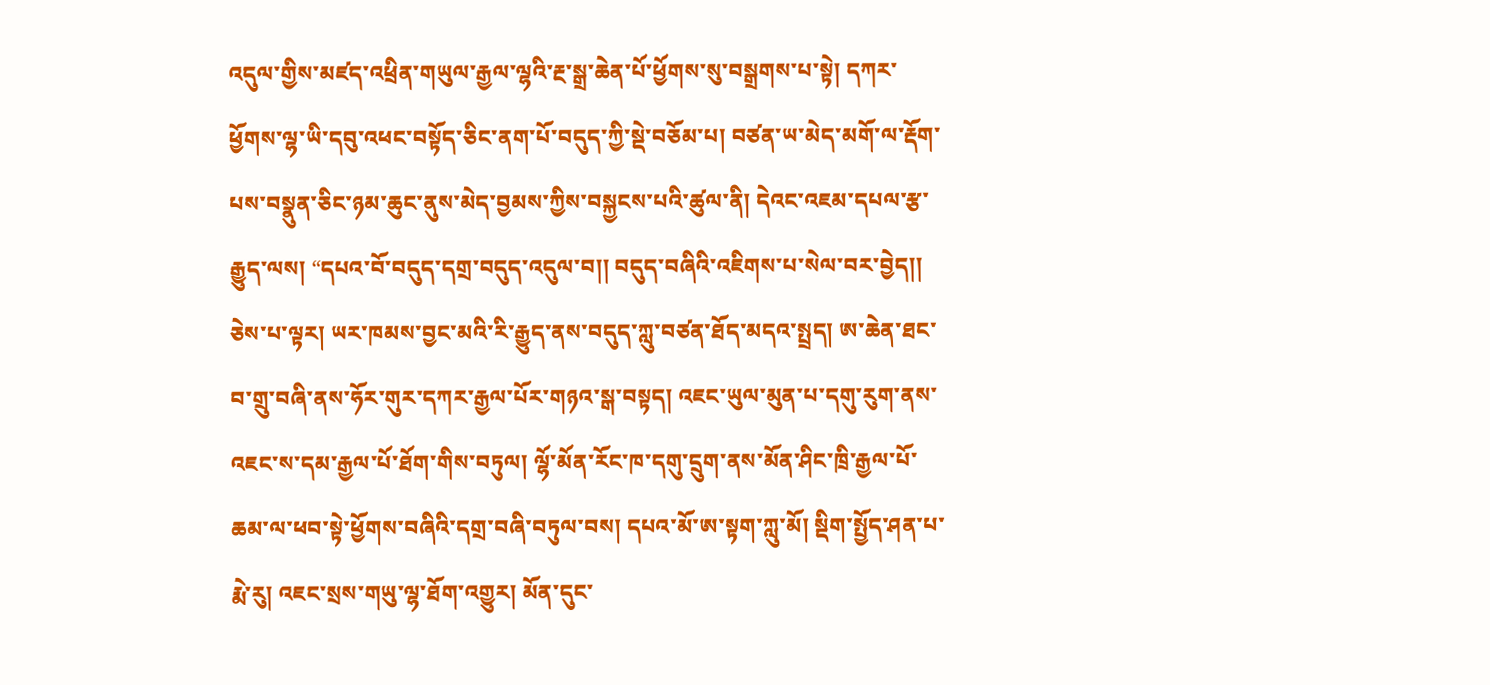འདུལ་གྱིས་མཛད་འཕྲིན་གཡུལ་རྒྱལ་ལྷའི་རྔ་སྒྲ་ཆེན་པོ་ཕྱོགས་སུ་བསྒྲགས་པ་སྟེ། དཀར་ཕྱོགས་ལྷ་ཡི་དབུ་འཕང་བསྟོད་ཅིང་ནག་པོ་བདུད་ཀྱི་སྡེ་བཅོམ་པ། བཙན་ཡ་མེད་མགོ་ལ་རྡོག་པས་བསྣུན་ཅིང་ཉམ་ཆུང་ནུས་མེད་བྱམས་ཀྱིས་བསྐྱངས་པའི་ཚུལ་ནི། དེའང་འཇམ་དཔལ་རྩ་རྒྱུད་ལས། “དཔའ་བོ་བདུད་དགྲ་བདུད་འདུལ་བ།། བདུད་བཞིའི་འཇིགས་པ་སེལ་བར་བྱེད།། ཅེས་པ་ལྟར། ཡར་ཁམས་བྱང་མའི་རི་རྒྱུད་ནས་བདུད་ཀླུ་བཙན་ཐོད་མདའ་སྤྲད། ཨ་ཆེན་ཐང་བ་གྲུ་བཞི་ནས་ཧོར་གུར་དཀར་རྒྱལ་པོར་གཉའ་སྒ་བསྟད། འཇང་ཡུལ་མུན་པ་དགུ་རུག་ནས་འཇང་ས་དམ་རྒྱལ་པོ་ཐོག་གིས་བཏུལ། ལྷོ་མོན་རོང་ཁ་དགུ་དྲུག་ནས་མོན་ཤིང་ཁྲི་རྒྱལ་པོ་ཆམ་ལ་ཕབ་སྟེ་ཕྱོགས་བཞིའི་དགྲ་བཞི་བཏུལ་བས། དཔའ་མོ་ཨ་སྟག་ཀླུ་མོ། སྡིག་སྤྱོད་ཤན་པ་རྨེ་རུ། འཇང་སྲས་གཡུ་ལྷ་ཐོག་འགྱུར། མོན་དུང་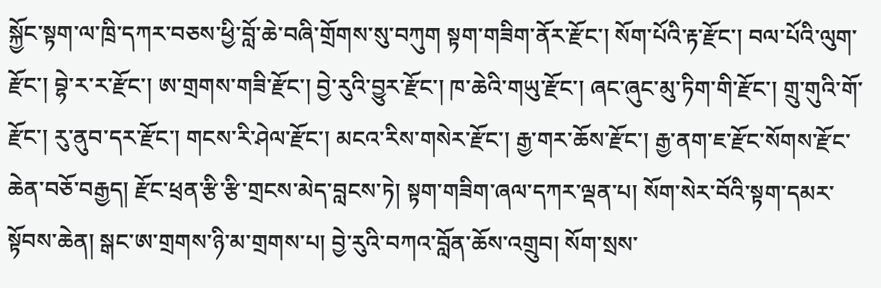སྐྱོང་སྟག་ལ་ཁྲི་དཀར་བཅས་ཕྱི་བློ་ཆེ་བཞི་གྲོགས་སུ་བཀུག སྟག་གཟིག་ནོར་རྫོང་། སོག་པོའི་རྟ་རྫོང་། བལ་པོའི་ལུག་རྫོང་། བྷེ་ར་ར་རྫོང་། ཨ་གྲགས་གཟི་རྫོང་། བྱེ་རུའི་བྱུར་རྫོང་། ཁ་ཆེའི་གཡུ་རྫོང་། ཞང་ཞུང་མུ་ཏིག་གི་རྫོང་། གྲུ་གུའི་གོ་རྫོང་། རུ་ནུབ་དར་རྫོང་། གངས་རི་ཤེལ་རྫོང་། མངའ་རིས་གསེར་རྫོང་། རྒྱ་གར་ཆོས་རྫོང་། རྒྱ་ནག་ཇ་རྫོང་སོགས་རྫོང་ཆེན་བཅོ་བརྒྱད། རྫོང་ཕྲན་རྩི་རྩི་གྲངས་མེད་བླངས་ཏེ། སྟག་གཟིག་ཞལ་དཀར་ལྡན་པ། སོག་སེར་བོའི་སྟག་དམར་སྟོབས་ཆེན། སྒང་ཨ་གྲགས་ཉི་མ་གྲགས་པ། བྱེ་རུའི་བཀའ་བློན་ཆོས་འགྲུབ། སོག་སྲས་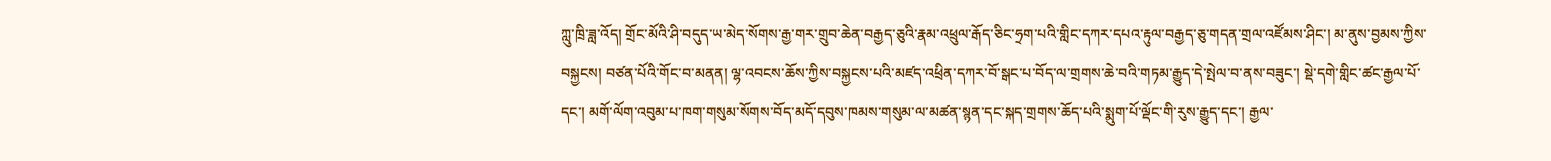ཀླུ་ཁྲི་ཟླ་འོད། གྲོང་མོའི་ཤི་བདུད་ཡ་མེད་སོགས་རྒྱ་གར་གྲུབ་ཆེན་བརྒྱད་ཅུའི་རྣམ་འཕྲུལ་རྒོད་ཅིང་ཧྲག་པའི་གླིང་དཀར་དཔའ་རྟུལ་བརྒྱད་ཅུ་གདན་གྲལ་འཛོམས་ཤིང་། མ་ནུས་བྱམས་ཀྱིས་བསྐྱངས། བཙན་པོའི་གོང་བ་མནན། ལྷ་འབངས་ཆོས་ཀྱིས་བསྐྱངས་པའི་མཛད་འཕྲིན་དཀར་བོ་སྒང་པ་བོད་ལ་གྲགས་ཆེ་བའི་གཏམ་རྒྱུད་དེ་སྤེལ་བ་ནས་བཟུང་། སྡེ་དགེ་གླིང་ཚང་རྒྱལ་པོ་དང་། མགོ་ལོག་འབུམ་པ་ཁག་གསུམ་སོགས་བོད་མདོ་དབུས་ཁམས་གསུམ་ལ་མཚན་སྙན་དང་སྐད་གྲགས་ཆོད་པའི་སྨུག་པོ་ལྡོང་གི་རུས་རྒྱུད་དང་། རྒྱལ་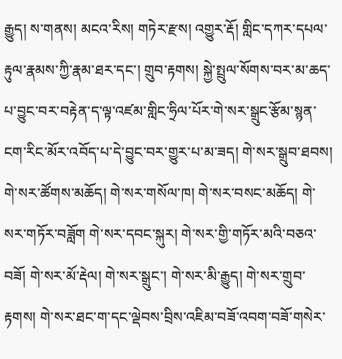རྒྱུད། ས་གནས། མངའ་རིས། གཏེར་རྫས། འགྱུར་རྡོ། གླིང་དཀར་དཔལ་རྟུལ་རྣམས་ཀྱི་རྣམ་ཐར་དང་། གྲུབ་རྟགས། སྐྱེ་སྤྲུལ་སོགས་བར་མ་ཆད་པ་བྱུང་བར་བརྟེན་ད་ལྟ་འཛམ་གླིང་ཧྲིལ་པོར་གེ་སར་སྒྲུང་རྩོམ་སྙན་ངག་རིང་མོར་འབོད་པ་དེ་བྱུང་བར་གྱུར་པ་མ་ཟད། གེ་སར་སྒྲུབ་ཐབས། གེ་སར་ཚོགས་མཆོད། གེ་སར་གསོལ་ཁ། གེ་སར་བསང་མཆོད། གེ་སར་གཏོར་བཟློག གེ་སར་དབང་སྐུར། གེ་སར་གྱི་གཏོར་མའི་བཅའ་བཟོ། གེ་སར་མོ་རྡེལ། གེ་སར་སྒྲུང་། གེ་སར་མི་རྒྱུད། གེ་སར་གྲུབ་རྟགས། གེ་སར་ཐང་ག་དང་ལྡེབས་བྲིས་འཇིམ་བཟོ་འབག་བཟོ་གསེར་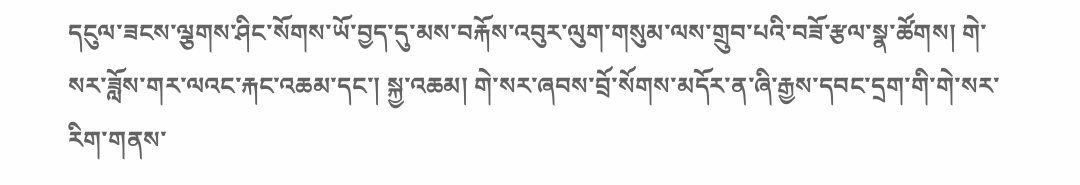དངུལ་ཟངས་ལྕགས་ཤིང་སོགས་ཡོ་བྱད་དུ་མས་བརྐོས་འབུར་ལུག་གསུམ་ལས་གྲུབ་པའི་བཟོ་རྩལ་སྣ་ཚོགས། གེ་སར་ཟློས་གར་ལའང་རྐང་འཆམ་དང་། སྐྱ་འཆམ། གེ་སར་ཞབས་བྲོ་སོགས་མདོར་ན་ཞི་རྒྱས་དབང་དྲག་གི་གེ་སར་རིག་གནས་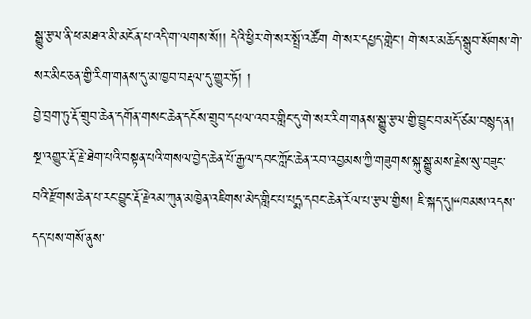སྒྱུ་རྩལ་ནི་ཕ་མཐའ་མི་མངོན་པ་འདི་ག་ལགས་སོ།། དེའི་ཕྱིར་གེ་སར་སྤྲོ་འཚོག གེ་སར་དཔྱད་གླེང་། གེ་སར་མཆོད་སྒྲུབ་སོགས་གེ་སར་མིང་ཅན་གྱི་རིག་གནས་དུ་མ་ཁྱབ་བརྡལ་དུ་གྱུར་ཏོ། །
བྱེ་བྲག་ཏུ་རྡོ་གྲུབ་ཆེན་དགོན་གསང་ཆེན་དངོས་གྲུབ་དཔལ་འབར་གླིང་དུ་གེ་སར་རིག་གནས་སྒྱུ་རྩལ་གྱི་བྱུང་བ་མདོ་ཙམ་བསྙད་ན། སྔ་འགྱུར་རྡོ་རྗེ་ཐེག་པའི་བསྟན་པའི་གསལ་བྱེད་ཆེན་པོ་རྒྱལ་དབང་ཀློང་ཆེན་རབ་འབྱམས་ཀྱི་གཟུགས་སྐུ་སྒྱུ་མས་རྗེས་སུ་བཟུང་བའི་རྫོགས་ཆེན་པ་རང་བྱུང་རྡོ་རྗེའམ་ཀུན་མཁྱེན་འཇིགས་མེད་གླིང་པ་པདྨ་དབང་ཆེན་རོལ་པ་རྩལ་གྱིས། ཇི་སྐད་དུ།“ཁམས་འདས་དད་པས་གསོ་ནུས་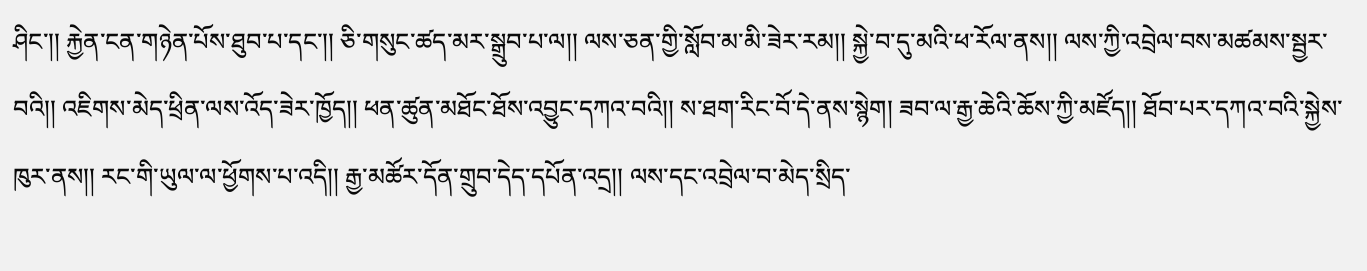ཤིང་།། རྐྱེན་ངན་གཉེན་པོས་ཐུབ་པ་དང་།། ཅི་གསུང་ཚད་མར་སྒྲུབ་པ་ལ།། ལས་ཅན་གྱི་སློབ་མ་མི་ཟེར་རམ།། སྐྱེ་བ་དུ་མའི་ཕ་རོལ་ནས།། ལས་ཀྱི་འབྲེལ་བས་མཚམས་སྦྱར་བའི།། འཇིགས་མེད་ཕྲིན་ལས་འོད་ཟེར་ཁྱོད།། ཕན་ཚུན་མཐོང་ཐོས་འབྱུང་དཀའ་བའི།། ས་ཐག་རིང་བོ་དེ་ནས་སྙེག། ཟབ་ལ་རྒྱ་ཆེའི་ཆོས་ཀྱི་མཛོད།། ཐོབ་པར་དཀའ་བའི་སྐྱེས་ཁུར་ནས།། རང་གི་ཡུལ་ལ་ཕྱོགས་པ་འདི།། རྒྱ་མཚོར་དོན་གྲུབ་དེད་དཔོན་འདྲ།། ལས་དང་འབྲེལ་བ་མེད་སྲིད་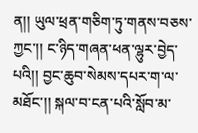ན།། ཡུལ་ཕྲན་གཅིག་ཏུ་གནས་བཅས་ཀྱང་།། ང་ཉིད་གཞན་ཕན་ལྷུར་བྱེད་པའི།། བྱང་ཆུབ་སེམས་དཔར་ག་ལ་མཐོང་།། སྐལ་བ་ངན་པའི་སློབ་མ་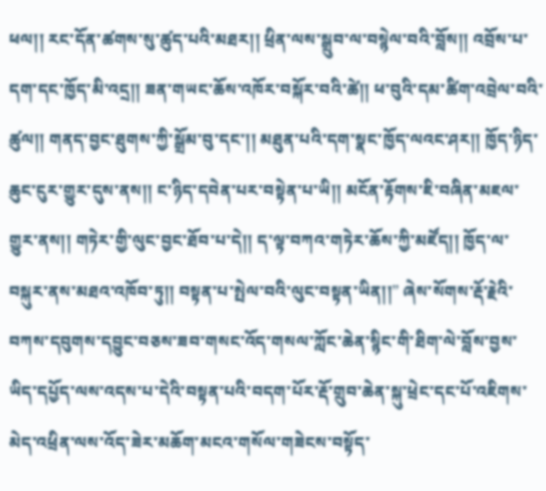ཕལ།། རང་དོན་ཚགས་སུ་ཚུད་པའི་མཐར།། ཕྲིན་ལས་སྒྲུབ་ལ་བསྙེལ་བའི་བློས།། འབྲོས་པ་དག་དང་ཁྱོད་མི་འདྲ།། ཟན་གཡང་ཆོས་འཁོར་བསྐོར་བའི་ཚེ།། ཕ་བུའི་དམ་ཚིག་འབྲེལ་བའི་ཚུལ།། གནད་བྱང་ཐུགས་ཀྱི་སྒྲོམ་བུ་དང་།། མཐུན་པའི་དག་སྣང་ཁྱོད་ལའང་ཤར།། ཁྱོད་ཉིད་ཆུང་ངུར་གྱུར་དུས་ནས།། ང་ཉིད་དབེན་པར་བསྟེན་པ་ཡི།། མངོན་རྟོགས་ཇི་བཞིན་མཇལ་གྱུར་ནས།། གཏེར་གྱི་ལུང་བྱང་ཐོབ་པ་དེ།། ད་ལྟ་བཀའ་གཏེར་ཆོས་ཀྱི་མཛོད།། ཁྱོད་ལ་བསྐུར་ནས་མཐའ་འཁོབ་ཏུ།། བསྟན་པ་སྤེལ་བའི་ལུང་བསྟན་ཡིན།།” ཞེས་སོགས་རྡོ་རྗེའི་བཀས་དབུགས་དབྱུང་བཅས་ཟབ་གསང་འོད་གསལ་ཀློང་ཆེན་སྙིང་གི་ཐིག་ལེ་བློས་བྱས་ཡིད་དཔྱོད་ལས་འདས་པ་དེའི་བསྟན་པའི་བདག་པོར་རྡོ་གྲུབ་ཆེན་སྐུ་ཕྲེང་དང་པོ་འཇིགས་ མེད་འཕྲིན་ལས་འོད་ཟེར་མཆོག་མངའ་གསོལ་གཟེངས་བསྟོད་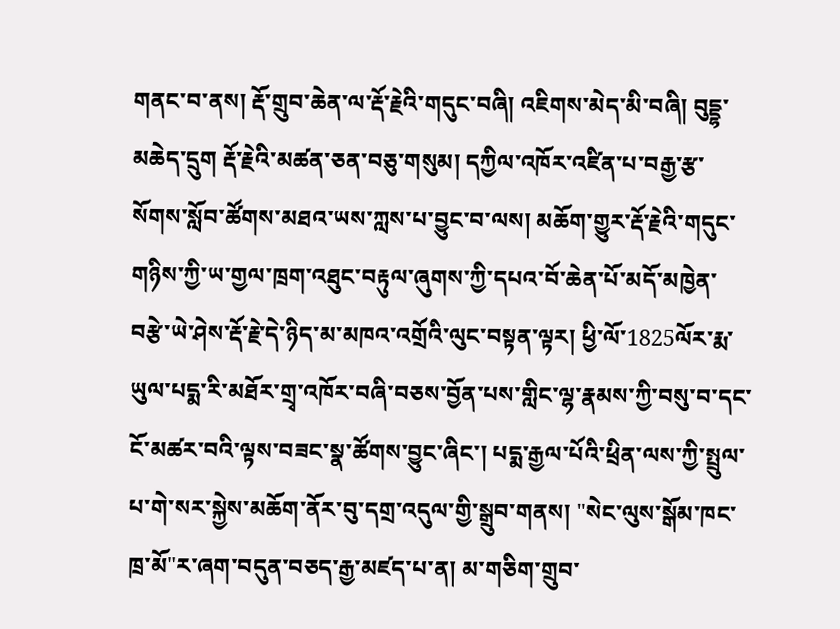གནང་བ་ནས། རྡོ་གྲུབ་ཆེན་ལ་རྡོ་རྗེའི་གདུང་བཞི། འཇིགས་མེད་མི་བཞི། བུདྡྷ་མཆེད་དྲུག རྡོ་རྗེའི་མཚན་ཅན་བཅུ་གསུམ། དཀྱིལ་འཁོར་འཛིན་པ་བརྒྱ་རྩ་སོགས་སློབ་ཚོགས་མཐའ་ཡས་ཀླས་པ་བྱུང་བ་ལས། མཆོག་གྱུར་རྡོ་རྗེའི་གདུང་གཉིས་ཀྱི་ཡ་གྱལ་ཁྲག་འཐུང་བརྟུལ་ཞུགས་ཀྱི་དཔའ་བོ་ཆེན་པོ་མདོ་མཁྱེན་བརྩེ་ཡེ་ཤེས་རྡོ་རྗེ་དེ་ཉིད་མ་མཁའ་འགྲོའི་ལུང་བསྟན་ལྟར། ཕྱི་ལོ་1825ལོར་རྨ་ཡུལ་པདྨ་རི་མཐོར་གྲྭ་འཁོར་བཞི་བཅས་བྱོན་པས་གླིང་ལྷ་རྣམས་ཀྱི་བསུ་བ་དང་ངོ་མཚར་བའི་ལྟས་བཟང་སྣ་ཚོགས་བྱུང་ཞིང་། པདྨ་རྒྱལ་པོའི་ཕྲིན་ལས་ཀྱི་སྤྲུལ་པ་གེ་སར་སྐྱེས་མཆོག་ནོར་བུ་དགྲ་འདུལ་གྱི་སྒྲུབ་གནས། "སེང་ལུས་སྒོམ་ཁང་ཁྲ་མོ"ར་ཞག་བདུན་བཅད་རྒྱ་མཛད་པ་ན། མ་གཅིག་གྲུབ་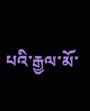པའི་རྒྱལ་མོ་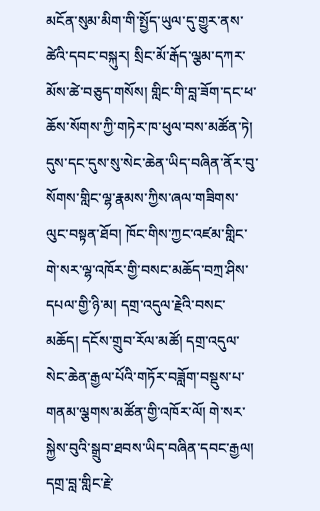མངོན་སུམ་མིག་གི་སྤྱོད་ཡུལ་དུ་གྱུར་ནས་ཚེའི་དབང་བསྐུར། སྲིང་མོ་རྒོད་ལྕམ་དཀར་མོས་ཚེ་བཅུད་གསོས། གླིང་གི་བླ་ཟོག་དང་ཕ་ཆོས་སོགས་ཀྱི་གཏེར་ཁ་ཕུལ་བས་མཚོན་ཏེ། དུས་དང་དུས་སུ་སེང་ཆེན་ཡིད་བཞིན་ནོར་བུ་སོགས་གླིང་ལྷ་རྣམས་ཀྱིས་ཞལ་གཟིགས་ལུང་བསྟན་ཐོབ། ཁོང་གིས་ཀྱང་འཛམ་གླིང་གེ་སར་ལྷ་འཁོར་གྱི་བསང་མཆོད་བཀྲ་ཤིས་དཔལ་གྱི་ཉི་མ། དགྲ་འདུལ་རྗེའི་བསང་མཆོད། དངོས་གྲུབ་རོལ་མཚོ། དགྲ་འདུལ་སེང་ཆེན་རྒྱལ་པོའི་གཏོར་བཟློག་བསྡུས་པ་གནམ་ལྕགས་མཚོན་གྱི་འཁོར་ལོ། གེ་སར་སྐྱེས་བུའི་སྒྲུབ་ཐབས་ཡིད་བཞིན་དབང་རྒྱལ། དགྲ་བླ་གླིང་རྗེ་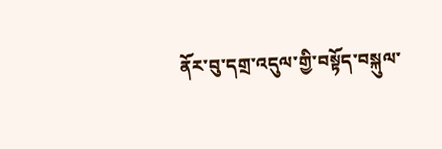ནོར་བུ་དགྲ་འདུལ་གྱི་བསྟོད་བསྐུལ་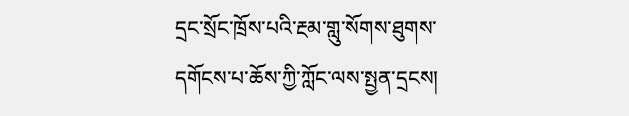དྲང་སྲོང་ཁྲོས་པའི་རྔམ་གླུ་སོགས་ཐུགས་དགོངས་པ་ཆོས་ཀྱི་ཀློང་ལས་སྤྱན་དྲངས།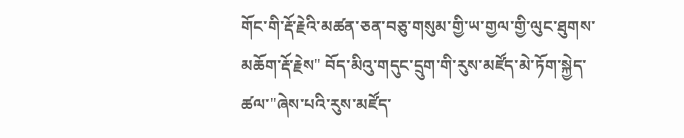གོང་གི་རྡོ་རྗེའི་མཚན་ཅན་བཅུ་གསུམ་གྱི་ཡ་གྱལ་གྱི་ལུང་ཐུགས་མཆོག་རྡོ་རྗེས" བོད་མིའུ་གདུང་དྲུག་གི་རུས་མཛོད་མེ་ཏོག་སྐྱེད་ཚལ་"ཞེས་པའི་རུས་མཛོད་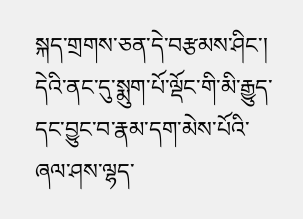སྐད་གྲགས་ཅན་དེ་བརྩམས་ཤིང་། དེའི་ནང་དུ་སྨུག་པོ་ལྡོང་གི་མི་རྒྱུད་དང་བྱུང་བ་རྣམ་དག་མེས་པོའི་ཞལ་ཤས་ལྷད་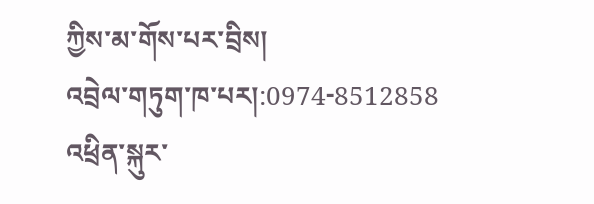ཀྱིས་མ་གོས་པར་བྲིས།
འབྲེལ་གཏུག་ཁ་པར།:0974-8512858
འཕྲིན་སྐུར་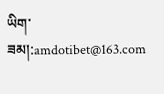ཡིག་ཟམ།:amdotibet@163.com